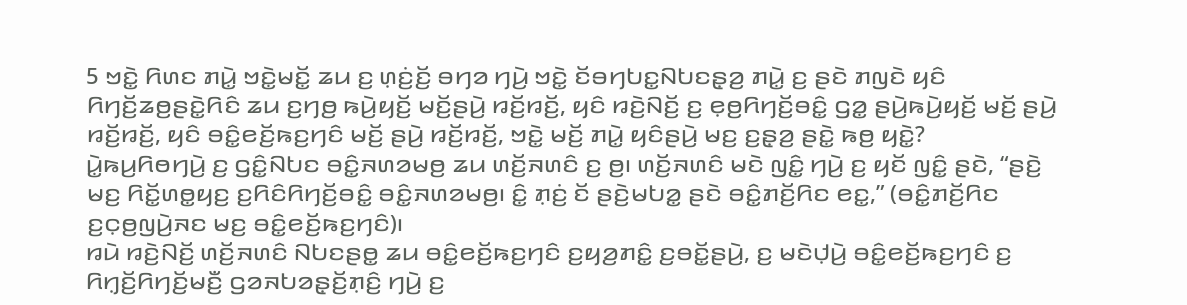5 ꤠꤢꤧ꤭ ꤖꤛꤢ ꤊꤣꤧ꤭ ꤠꤢꤧ꤭ꤗꤢꤩ꤭ ꤘꤣ ꤢ꤬ ꤛ꤫ꤢꤦ꤬ꤢꤩ꤬ ꤋꤚꤤ ꤚꤣꤧ꤬ ꤠꤢꤧ꤭ ꤢꤩꤋꤚꤝꤢ꤭ꤡꤝꤢꤔ꤫ꤤ꤬ ꤊꤣꤧ꤭ ꤢ꤬ ꤔꤢꤧ ꤊꤜꤢꤧ ꤟꤢꤨ ꤖꤚꤢꤩ꤬ꤘꤥ꤬ꤔꤢꤧ꤭ꤖꤢꤨ ꤘꤣ ꤢ꤬ꤚꤥ꤬ ꤒꤣꤧ꤬ꤟꤢꤩ꤬ ꤗꤢꤩ꤬ꤔꤣꤧ꤬ ꤙꤢꤩ꤬ꤙꤢꤩ꤬, ꤟꤢꤨ ꤙꤢꤧ꤬ꤡꤢꤩ꤬ ꤢ꤬ ꤕ꤫ꤥ꤬ꤖꤚꤢꤩ꤬ꤋꤢꤨ꤭ ꤞꤤ꤭ ꤔꤣꤧ꤬ꤒꤣꤧ꤬ꤟꤢꤩ꤬ ꤗꤢꤩ꤬ ꤔꤣꤧ꤬ ꤙꤢꤩ꤬ꤙꤢꤩ꤬, ꤟꤢꤨ ꤋꤢꤨ꤭ꤕꤢꤩ꤬ꤒꤢ꤬ꤚꤢꤨ ꤗꤢꤩ꤬ ꤔꤣꤧ꤬ ꤙꤢꤩ꤬ꤙꤢꤩ꤬, ꤠꤢꤧ꤭ ꤗꤢꤩ꤬ ꤊꤣꤧ꤭ ꤟꤢꤨꤔꤣꤧ꤬ ꤗꤢ꤬ ꤢ꤬ꤔ꤫ꤤ꤬ ꤔꤢꤧ꤭ ꤒꤥ꤬ ꤟꤢꤧ꤭?
ꤣꤧ꤭ꤒꤣ꤬ꤖꤥꤚꤣꤧ꤬ ꤢ꤬ ꤞꤢꤨ꤭ꤡꤝꤢ ꤋꤢꤨ꤭ꤏꤛꤤꤗꤥ꤬ ꤘꤣ ꤛꤢꤩ꤬ꤏꤛꤢꤨ ꤢ꤬ ꤥ꤬꤯ ꤛꤢꤩ꤬ꤏꤛꤢꤨ ꤗꤢꤧ ꤜꤢꤨ꤭ ꤚꤣꤧ꤬ ꤢ꤬ ꤟꤢꤩ ꤜꤢꤨ꤭ ꤔꤢꤧ, “ꤔꤢꤧ꤬ ꤗꤢ꤬ ꤖꤢꤩ꤭ꤛꤥ꤭ꤟꤢ꤬ ꤢ꤬ꤖꤢꤨꤖꤚꤢꤩ꤬ꤋꤢꤨ꤭ ꤋꤢꤨ꤭ꤏꤛꤤꤗꤥ꤬꤯ ꤢꤨ꤭ ꤊ꤫ꤢꤦ꤬ ꤢꤩ ꤔꤢꤧ꤬ꤗꤝꤤ꤭ ꤔꤢꤧ ꤋꤢꤨ꤭ꤊꤢꤩ꤬ꤖꤢ ꤕꤢ꤭,” (ꤋꤢꤨ꤭ꤊꤢꤩ꤬ꤖꤢ ꤢ꤬ꤍ꤫ꤥ꤬ꤜꤣꤧ꤬ꤏꤢ ꤗꤢ꤬ ꤋꤢꤨ꤭ꤕꤢꤩ꤬ꤒꤢ꤬ꤚꤢꤨ)꤯
ꤙꤣꤧ ꤙꤢꤧ꤬ꤡꤢꤩ꤬ ꤛꤢꤩ꤬ꤏꤛꤢꤨ ꤡꤝꤢꤔꤥ꤭ ꤘꤣ ꤋꤢꤨ꤭ꤕꤢꤩ꤬ꤒꤢ꤬ꤚꤢꤨ ꤢ꤬ꤟꤤ꤬ꤊꤢꤨ꤭ ꤢ꤬ꤋꤢꤩ꤭ꤔꤣꤧ꤬, ꤢ꤬ ꤗꤢꤧꤓ꤫ꤣꤧ꤬ ꤋꤢꤨ꤭ꤕꤢꤩ꤬ꤒꤢ꤬ꤚꤢꤨ ꤢ꤬ ꤖꤚ꤫ꤢꤩ꤬ꤖꤚꤢꤩ꤬ꤗꤢꤪ꤬ ꤞꤤꤏꤝꤤꤔ꤫ꤢꤩ꤬ꤊ꤫ꤢꤨ꤬ ꤚꤣꤧ꤬ ꤢ꤬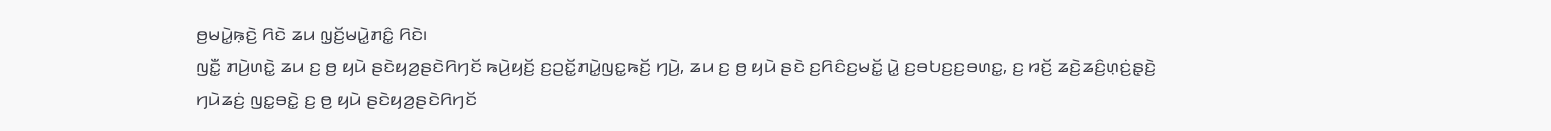ꤥ꤬ꤗꤣꤧ꤭ꤒ꤫ꤢꤧ꤬ ꤖꤢꤧ ꤘꤣ ꤜ꤫ꤢꤩ꤬ꤗꤣꤧ꤭ꤊꤢꤨ꤭ ꤖꤢꤧ꤯
ꤜꤢꤪ꤭ ꤊꤣꤧ꤬ꤛꤢꤧ꤭ ꤘꤣ ꤢ꤬ ꤥ꤬ ꤟꤣꤧ ꤔꤢꤧꤟꤤ꤬ꤔꤢꤧꤖꤚꤢꤩ ꤒꤣꤧ꤬ꤟꤢꤩ꤬ ꤢ꤬ꤑꤢꤩ꤭ꤊꤣꤧ꤭ꤜꤢ꤭ꤒꤢꤩ꤬ ꤚꤣꤧ꤬, ꤘꤣ ꤢ꤬ ꤥ꤬ ꤟꤣꤧ ꤔꤢꤧ ꤢ꤬ꤖꤢꤨꤢ꤬ꤗꤢꤩ꤭ ꤣꤧ꤭ ꤢ꤬ꤋꤝꤢ꤬ꤢ꤬ꤋꤛꤢ꤭, ꤢ꤬ ꤙꤢꤩ꤬ ꤘꤢꤧ꤬ꤘꤢꤨ꤬ꤛ꤫ꤢꤦ꤬ꤔ꤫ꤢꤧ꤬ ꤚꤣꤧꤘꤢꤦ꤬ ꤜꤢ꤭ꤋꤢꤧ꤭ ꤢ꤬ ꤥ꤬ ꤟꤣꤧ ꤔꤢꤧꤟꤤ꤬ꤔꤢꤧꤖꤚꤢꤩ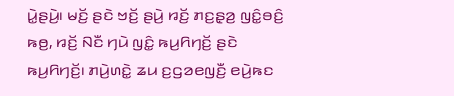ꤣꤧ꤭ꤔꤣꤧ꤬꤯ ꤗꤢꤩ꤬ ꤔꤢꤧ ꤠꤢꤩ꤬ ꤔꤣꤧ꤬ ꤙꤢꤩ꤬ ꤊꤢ꤬ꤔ꤫ꤤ꤬ ꤜꤢꤨ꤭ꤋꤢꤨ꤬ ꤒꤥ꤬, ꤙꤢꤩ꤬ ꤡꤢꤪ ꤚꤣꤧ ꤜꤢꤨ꤭ ꤒꤣ꤬ꤖꤚꤢꤩ꤬ ꤔꤢꤧ ꤒꤣ꤬ꤖꤚꤢꤩ꤬꤯ ꤊꤣꤧ꤬ꤛꤢꤧ꤭ ꤘꤣ ꤢ꤬ꤞꤤꤕꤜꤢꤪ꤬ ꤕꤣꤧ꤬ꤒꤢ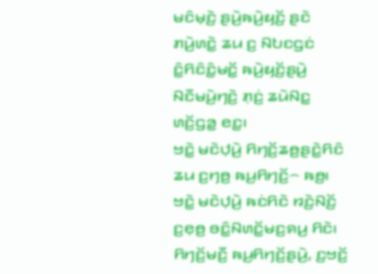ꤗꤢꤨꤗ꤫ꤢꤧ꤬ ꤔꤣꤧ꤬ꤒꤣꤧ꤬ꤟꤢꤩ꤬ ꤔꤢꤧ ꤊꤣꤧ꤬ꤛꤢꤧ꤭ ꤘꤣ ꤢ꤬ ꤡꤝꤢꤞꤢꤦ ꤢꤨ꤭ꤖꤢꤨꤢꤨ꤭ꤗꤢꤩ꤭ ꤒꤣꤧ꤬ꤟꤢꤩ꤬ꤔꤣꤧ꤬ ꤡꤢꤪꤗꤣꤧ꤬ꤚꤢꤧ꤬ ꤊ꤫ꤢꤦ꤬ ꤘꤣꤧꤡꤢ꤭ ꤛꤢꤩ꤬ꤞꤤ꤭ ꤕꤢ꤭꤯
ꤠꤢꤧ꤭ ꤗꤢꤧꤓ꤫ꤣꤧ꤬ ꤖꤚꤢꤩ꤬ꤘꤥ꤬ꤔꤢꤧ꤭ꤖꤢꤨ ꤘꤣ ꤢ꤬ꤚꤥ꤬ ꤒꤣ꤬ꤖꤚꤢꤩ꤬꤮ ꤒꤥ꤬꤯ ꤠꤢꤧ꤭ ꤗꤢꤧꤓ꤫ꤣꤧ꤬ ꤒꤢꤦꤖꤢꤧ ꤙꤢꤧ꤬ꤡꤢꤩ꤬ ꤢ꤬ꤕ꤫ꤥ꤬ ꤋꤢꤨ꤭ꤡꤛꤢꤩ꤭ꤗꤢ꤬ꤎꤣ꤬ ꤖꤢꤧ꤯
ꤖꤚꤢꤩ꤬ꤗꤢꤪ꤬ ꤒꤣ꤬ꤖꤚꤢꤩ꤬ꤔꤣꤧ꤬, ꤢ꤬ꤠꤢꤩ꤬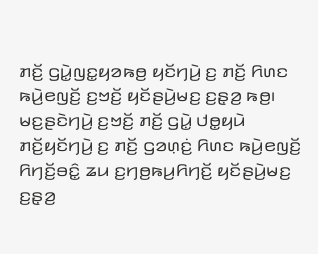ꤊꤢꤩ꤬ ꤞꤣꤧ꤭ꤜꤢ꤭ꤟꤤꤒꤥ꤬ ꤟꤢꤩꤚꤣꤧ꤬ ꤢ꤬ ꤊꤢꤩ꤬ ꤖꤛꤢ ꤒꤣꤧ꤬ꤕꤜꤢꤩ꤬ ꤢ꤬ꤠꤢꤩ꤬ ꤟꤢꤩꤔꤣꤧ꤬ꤗꤢ꤬ ꤢ꤬ꤔ꤫ꤤ꤬ ꤒꤥ꤬꤯ ꤗꤢ꤬ꤔꤢꤧꤚꤣꤧ꤬ ꤢ꤬ꤠꤢꤩ꤬ ꤊꤢꤩ꤬ ꤞꤣꤧ꤭ ꤓꤥ꤭ꤟꤣꤧ ꤊꤢꤩ꤬ꤟꤢꤩꤚꤣꤧ꤬ ꤢ꤬ ꤊꤢꤩ꤬ ꤞꤤꤛ꤫ꤢꤦ꤬ ꤖꤛꤢ ꤒꤣꤧ꤬ꤕꤜꤢꤩ꤬ ꤖꤚꤢꤩ꤬ꤋꤢꤨ꤭ ꤘꤣ ꤢ꤬ꤚꤥ꤬ꤒꤣ꤬ꤖꤚꤢꤩ꤬ ꤟꤢꤩꤔꤣꤧ꤬ꤗꤢ꤬ ꤢ꤬ꤔ꤫ꤤ꤬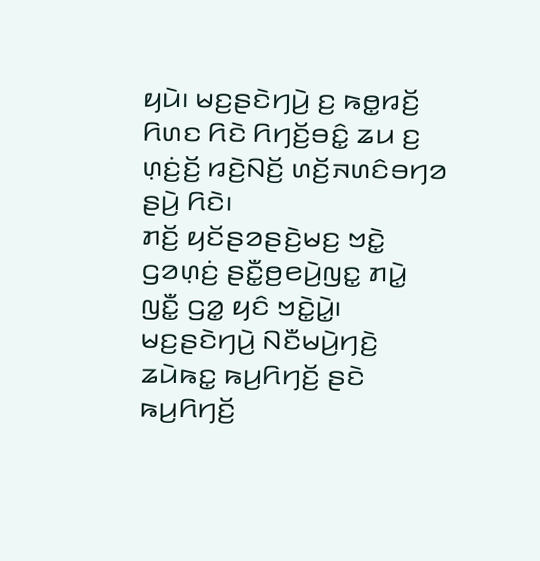ꤟꤣꤧ꤯ ꤗꤢ꤬ꤔꤢꤧꤚꤣꤧ꤬ ꤢ꤬ ꤒꤥ꤭ꤙꤢꤩ꤬ ꤖꤛꤢ ꤖꤢꤧ ꤖꤚꤢꤩ꤬ꤋꤢꤨ꤭ ꤘꤣ ꤢ꤬ ꤛ꤫ꤢꤦ꤬ꤢꤩ꤬ ꤙꤢꤧ꤬ꤡꤢꤩ꤬ ꤛꤢꤩ꤬ꤏꤛꤢꤨꤋꤚꤤ ꤔꤣꤧ꤬ ꤖꤢꤧ꤯
ꤊꤢꤩ꤬ ꤟꤢꤩꤔꤤꤔꤢꤧ꤬ꤗꤢ꤬ ꤠꤢꤧ꤭ ꤞꤤꤛ꤫ꤢꤦ꤬ ꤔꤢꤪ꤭ꤥ꤬ꤕꤣꤧ꤬ꤜꤢ꤭ ꤊꤣꤧ꤭ ꤜꤢꤪ꤭ ꤞꤤ꤭ ꤟꤢꤨ ꤠꤢꤧ꤭ꤣꤧ꤭꤯ ꤗꤢ꤬ꤔꤢꤧꤚꤣꤧ꤬ ꤡꤢꤪꤗꤣꤧ꤬ꤚꤢꤧ꤬ ꤘꤣꤧꤒꤢ꤭ ꤒꤣ꤬ꤖꤚꤢꤩ꤬ ꤔꤢꤧ ꤒꤣ꤬ꤖꤚꤢꤩ꤬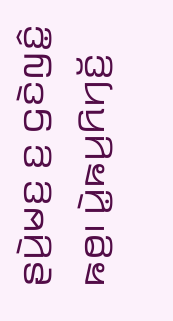ꤔꤣꤧ꤬ꤗꤢ꤬ ꤢ꤬ ꤞꤢꤧꤜꤢꤨ꤭ ꤒꤥ꤬꤯ ꤣꤧ꤭ꤒꤣ꤬ꤖꤚꤢꤩ꤬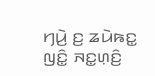ꤚꤣꤧ꤬ ꤢ꤬ ꤘꤣꤧꤒꤢ꤭ ꤜꤢꤨ꤭ ꤏꤢ꤭ꤛ꤫ꤢꤨ꤬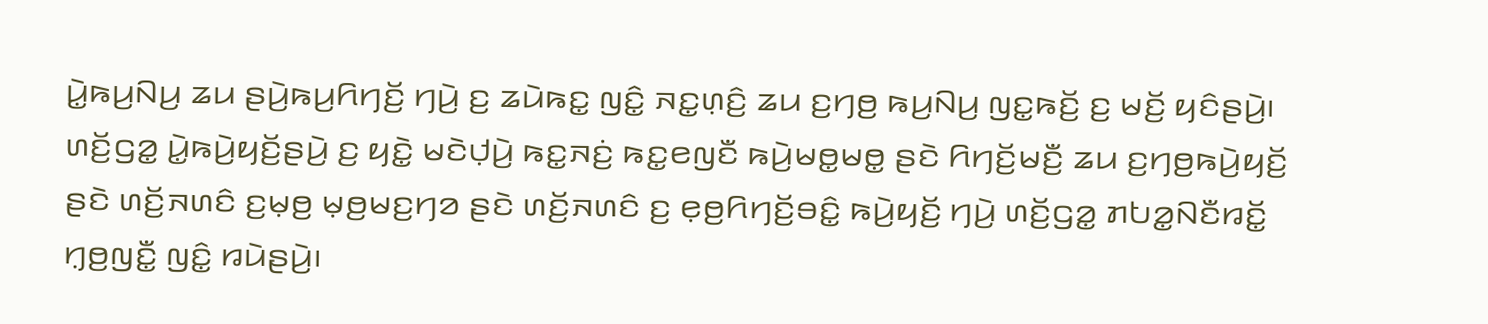ꤣꤧ꤭ꤒꤣ꤬ꤡꤣ꤬ ꤘꤣ ꤔꤣꤧ꤬ꤒꤣ꤬ꤖꤚꤢꤩ꤬ ꤚꤣꤧ꤬ ꤢ꤬ ꤘꤣꤧꤒꤢ꤭ ꤜꤢꤨ꤭ ꤏꤢ꤭ꤛ꤫ꤢꤨ꤬ ꤘꤣ ꤢ꤬ꤚꤥ꤬ ꤒꤣ꤬ꤡꤣ꤬ ꤜꤢ꤭ꤒꤢꤩ꤬ ꤢ꤬ ꤗꤢꤩ꤬ ꤟꤢꤨꤔꤣꤧ꤬꤯
ꤛꤢꤩ꤬ꤞꤤ꤭ ꤣꤧ꤭ꤒꤣꤧ꤬ꤟꤢꤩ꤬ꤔꤣꤧ꤬ ꤢ꤬ ꤟꤢꤧ꤭ ꤗꤢꤧꤓ꤫ꤣꤧ꤬ ꤒꤢ꤭ꤏꤢꤦ꤬ ꤒꤢ꤭ꤕꤜꤢꤪ ꤒꤣꤧ꤬ꤗꤥ꤭ꤗꤥ꤭ ꤔꤢꤧ ꤖꤚꤢꤩ꤬ꤗꤢꤪ꤬ ꤘꤣ ꤢ꤬ꤚꤥ꤬ꤒꤣꤧ꤬ꤟꤢꤩ꤬ ꤔꤢꤧ ꤛꤢꤩ꤬ꤏꤛꤢꤨ ꤢ꤬ꤗ꤫ꤥ꤬ ꤗ꤫ꤥ꤬ꤗꤢ꤬ꤚꤤ ꤔꤢꤧ ꤛꤢꤩ꤬ꤏꤛꤢꤨ ꤢ꤬ ꤕ꤫ꤥ꤬ꤖꤚꤢꤩ꤬ꤋꤢꤨ꤭ ꤒꤣꤧ꤬ꤟꤢꤩ꤬ ꤚꤣꤧ꤬ ꤛꤢꤩ꤬ꤞꤤ꤭ ꤊꤝꤤ꤭ꤡꤢꤪꤙꤢꤩ꤭ ꤚ꤫ꤥ꤬ꤜꤢꤪ꤭ ꤜꤢꤨ꤭ ꤙꤣꤧꤔꤣꤧ꤬꤯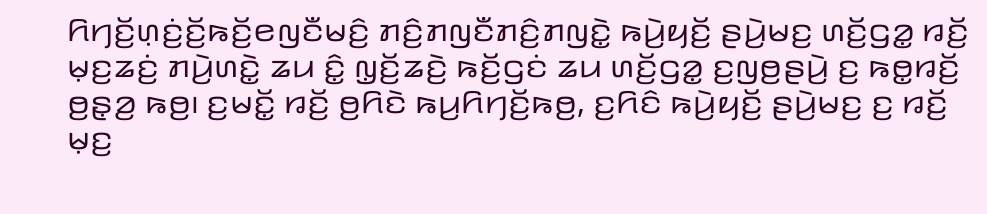ꤖꤚꤢꤩ꤬ꤛ꤫ꤢꤦ꤬ꤢꤩ꤬ꤒꤢꤩ꤬ꤕꤜꤢꤪꤗꤢꤨ꤬ ꤊꤢꤨ꤬ꤊꤜꤢꤪꤊꤢꤨ꤬ꤊꤜꤢꤧ꤭ ꤒꤣꤧ꤬ꤟꤢꤩ꤬ ꤔꤣꤧ꤬ꤗꤢ꤬ ꤛꤢꤩ꤬ꤞꤤ꤭ ꤙꤢꤩ꤬ ꤗ꤫ꤢ꤬ꤘꤢꤦ꤬ ꤊꤣꤧ꤬ꤛꤢꤧ꤭ ꤘꤣ ꤢꤨ꤭ ꤜ꤫ꤢꤩ꤬ꤘꤢꤧ꤬ ꤒꤢꤩ꤬ꤞꤢꤦ ꤘꤣ ꤛꤢꤩ꤬ꤞꤤ꤭ ꤢ꤬ꤜꤥ꤬ꤔꤣꤧ꤬ ꤢ꤬ ꤒꤥ꤭ꤙꤢꤩ꤬ ꤥ꤬ꤔ꤫ꤤ꤬ ꤒꤥ꤬꤯ ꤢ꤬ꤗꤢꤩ꤭ ꤙꤢꤩ꤬ ꤥ꤬ꤖꤢꤧ ꤒꤣ꤬ꤖꤚꤢꤩ꤬ꤒꤥ꤬, ꤢ꤬ꤖꤢꤨ ꤒꤣꤧ꤬ꤟꤢꤩ꤬ ꤔꤣꤧ꤬ꤗꤢ꤬ ꤢ꤬ ꤙꤢꤩ꤬ ꤗ꤫ꤢ꤬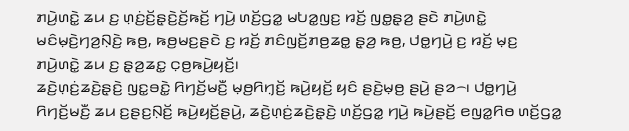ꤊꤣꤧ꤬ꤛꤢꤧ꤭ ꤘꤣ ꤢ꤬ ꤛ꤫ꤢꤦ꤬ꤢꤩ꤬ꤔ꤫ꤢꤧ꤬ꤢꤩ꤬ꤒꤢꤩ꤬ ꤚꤣꤧ꤬ ꤛꤢꤩ꤬ꤞꤤ꤭ ꤗꤝꤤ꤭ꤜꤢ꤬ ꤙꤢꤩ꤬ ꤜꤥ꤭ꤔ꤫ꤤ꤬ ꤔꤢꤧ ꤊꤣꤧ꤬ꤛꤢꤧ꤭ ꤗꤢꤨꤗ꤫ꤢꤧ꤬ꤚꤤ꤬ꤡ꤫ꤢꤧ꤬ ꤒꤥ꤬, ꤒꤥ꤬ꤗꤢ꤬ꤔꤢꤧ ꤢ꤬ ꤙꤢꤩ꤬ ꤊꤢꤨꤜꤢꤩ꤬ꤊꤥ꤬ꤘꤥ꤭ ꤔ꤫ꤤ꤬ ꤒꤥ꤬, ꤓꤥ꤭ꤚꤣꤧ꤬ ꤢ꤬ ꤙꤢꤩ꤬ ꤗ꤫ꤢ꤬ ꤊꤣꤧ꤬ꤛꤢꤧ꤭ ꤘꤣ ꤢ꤬ ꤔ꤫ꤤ꤬ꤘꤢ꤭ ꤍ꤫ꤥ꤬ꤒꤣꤧ꤬ꤟꤢꤩ꤬꤯
ꤘꤢꤧ꤬ꤛ꤫ꤢꤦ꤬ꤘꤢꤧ꤬ꤔ꤫ꤢꤧ꤬ ꤜꤢ꤭ꤋꤢꤧ꤭ ꤖꤚꤢꤩ꤬ꤗꤢꤪ꤬ ꤗ꤫ꤥ꤬ꤖꤚ꤫ꤢꤩ꤬ ꤒꤣꤧ꤬ꤟꤢꤩ꤬ ꤟꤢꤨ ꤔꤢꤧ꤬ꤗ꤫ꤥ꤬ ꤔꤣꤧ꤬ ꤔꤤ꤮꤯ ꤓꤥ꤭ꤚꤣꤧ꤬ ꤖꤚꤢꤩ꤬ꤗꤢꤪ꤬ ꤘꤣ ꤢ꤬ꤔꤢ꤬ꤡ꤫ꤢꤩ꤬ ꤒꤣꤧ꤬ꤟꤢꤩ꤬ꤔꤣꤧ꤬, ꤘꤢꤧ꤬ꤛ꤫ꤢꤦ꤬ꤘꤢꤧ꤬ꤔ꤫ꤢꤧ꤬ ꤛꤢꤩ꤬ꤞꤤ꤭ ꤚꤣꤧ꤬ ꤒꤣꤧ꤬ꤔꤢꤩ꤬ ꤕꤜꤤ꤭ꤖꤥ ꤛꤢꤩ꤬ꤞꤤ꤭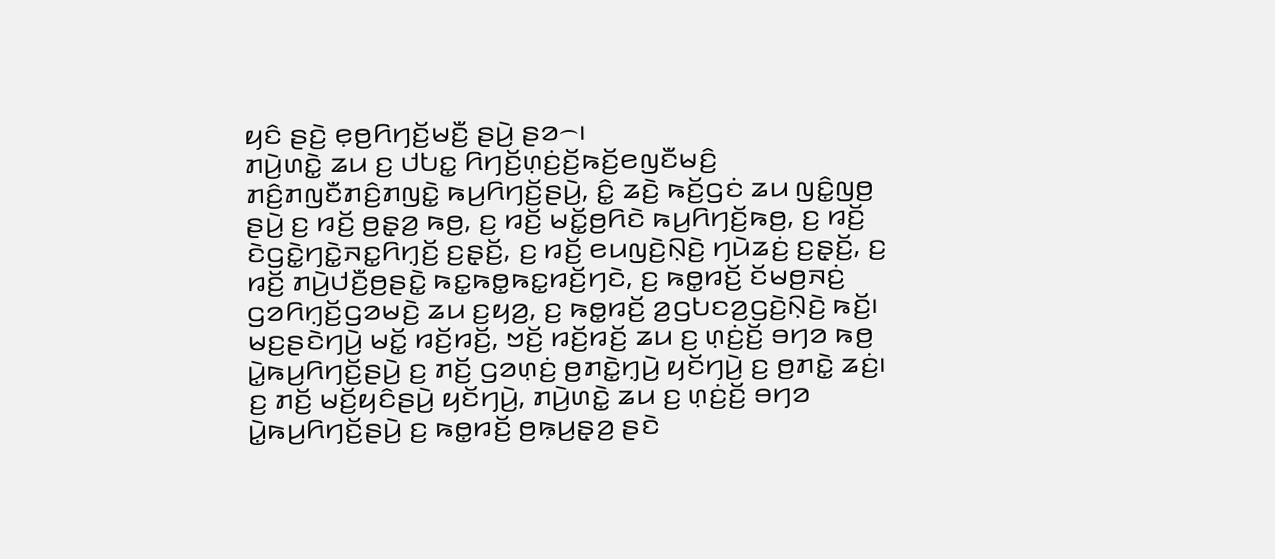ꤟꤢꤨ ꤔꤢꤧ꤬ ꤕ꤫ꤥ꤬ꤖꤚꤢꤩ꤬ꤗꤢꤪ꤬ ꤔꤣꤧ꤬ ꤔꤤ꤮꤯
ꤊꤣꤧ꤬ꤛꤢꤧ꤭ ꤘꤣ ꤢ꤬ ꤓꤝꤢ꤭ ꤖꤚꤢꤩ꤬ꤛ꤫ꤢꤦ꤬ꤢꤩ꤬ꤒꤢꤩ꤬ꤕꤜꤢꤪꤗꤢꤨ꤬ ꤊꤢꤨ꤬ꤊꤜꤢꤪꤊꤢꤨ꤬ꤊꤜꤢꤧ꤭ ꤒꤣ꤬ꤖꤚꤢꤩ꤬ꤔꤣꤧ꤬, ꤢꤨ꤭ ꤘꤢꤧ꤬ ꤒꤢꤩ꤬ꤞꤢꤦ ꤘꤣ ꤜꤢꤨ꤭ꤜꤥ꤬ ꤔꤣꤧ꤬ ꤢ꤬ ꤙꤢꤩ꤬ ꤥ꤬ꤔ꤫ꤤ꤬ ꤒꤥ꤬, ꤢ꤬ ꤙꤢꤩ꤬ ꤗꤢꤩ꤭ꤥ꤬ꤖꤢꤧ ꤒꤣ꤬ꤖꤚꤢꤩ꤬ꤒꤥ꤬, ꤢ꤬ ꤙꤢꤩ꤬ ꤢꤧꤞꤢꤧ꤭ꤚꤢꤧ꤭ꤏꤢ꤭ꤖꤚ꤫ꤢꤩ꤬ ꤢ꤬ꤔ꤫ꤢꤩ꤬, ꤢ꤬ ꤙꤢꤩ꤬ ꤕꤣꤜꤢꤧ꤬ꤡ꤫ꤢꤧ꤬ ꤚꤣꤧꤘꤢꤦ꤬ ꤢ꤬ꤔ꤫ꤢꤩ꤬, ꤢ꤬ ꤙꤢꤩ꤬ ꤊꤣꤧ꤬ꤓꤢꤪ꤬ꤥ꤬ꤔꤢꤧ꤭ ꤒꤢ꤭ꤒꤥ꤭ꤒꤢ꤭ꤙꤢꤩ꤬ꤚꤢꤧ, ꤢ꤬ ꤒꤥ꤭ꤙꤢꤩ꤬ ꤢꤩꤗꤥ꤬ꤏꤢꤦ꤬ ꤞꤤꤖꤚ꤫ꤢꤩ꤬ꤞꤤꤗꤢꤧ꤬ ꤘꤣ ꤢ꤬ꤟꤤ꤬, ꤢ꤬ ꤒꤥ꤭ꤙꤢꤩ꤬ ꤤ꤬ꤞꤝꤢꤤ꤬ꤞꤢꤧ꤬ꤡ꤫ꤢꤧ꤬ ꤒꤢꤩ꤬꤯
ꤗꤢ꤬ꤔꤢꤧꤚꤣꤧ꤬ ꤗꤢꤩ꤭ ꤙꤢꤩ꤬ꤙꤢꤩ꤬, ꤠꤢꤩ꤬ ꤙꤢꤩ꤬ꤙꤢꤩ꤬ ꤘꤣ ꤢ꤬ ꤛ꤫ꤢꤦ꤬ꤢꤩ꤬ ꤋꤚꤤ ꤒꤥ꤬ ꤣꤧ꤭ꤒꤣ꤬ꤖꤚꤢꤩ꤬ꤔꤣꤧ꤬ ꤢ꤬ ꤊꤢꤩ꤬ ꤞꤤꤛ꤫ꤢꤦ꤬ ꤥ꤬ꤊꤢꤧ꤭ꤚ꤫ꤣꤧ꤬ ꤟꤢꤩꤚꤣꤧ꤬ ꤢ꤬ ꤥ꤬ꤊꤢꤧ꤭ ꤘꤢꤦ꤬꤯ ꤢ꤬ ꤊꤢꤩ꤬ ꤗꤢꤩ꤬ꤟꤢꤨꤔꤣꤧ꤬ ꤟꤢꤩꤚꤣꤧ꤬, ꤊꤣꤧ꤬ꤛꤢꤧ꤭ ꤘꤣ ꤢ꤬ ꤛ꤫ꤢꤦ꤬ꤢꤩ꤬ ꤋꤚꤤ ꤣꤧ꤭ꤒꤣ꤬ꤖꤚꤢꤩ꤬ꤔꤣꤧ꤬ ꤢ꤬ ꤒꤥ꤭ꤙꤢꤩ꤬ ꤥ꤬ꤒ꤫ꤣ꤬ꤔ꤫ꤤ꤬ ꤔꤢꤧ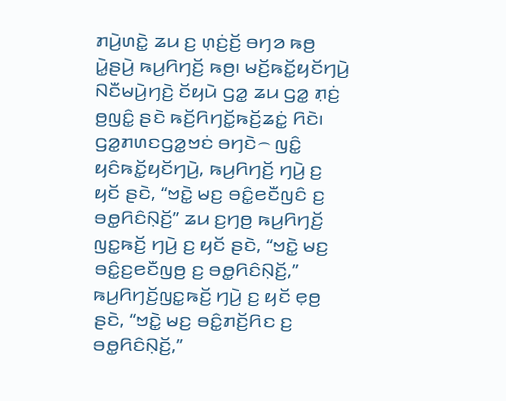ꤊꤣꤧ꤬ꤛꤢꤧ꤭ ꤘꤣ ꤢ꤬ ꤛ꤫ꤢꤦ꤬ꤢꤩ꤬ ꤋꤚꤤ ꤒꤥ꤬ ꤣꤧ꤭ꤔꤣꤧ꤬ ꤒꤣ꤬ꤖꤚꤢꤩ꤬ ꤒꤥ꤬꤯ ꤗꤢꤩ꤬ꤒꤢꤩ꤭ꤟꤢꤩꤚꤣꤧ꤬ ꤡꤢꤪꤗꤣꤧ꤬ꤚꤢꤧ꤬ ꤢꤩꤟꤣꤧ ꤞꤤ꤭ ꤘꤣ ꤞꤤ꤭ ꤊ꤫ꤢꤦ꤬ ꤥ꤬ꤜꤢꤨ꤭ ꤔꤢꤧ ꤒꤢꤩ꤬ꤖꤚꤢꤩ꤭ꤒꤢꤩ꤬ꤘꤢꤦ꤭ ꤖꤢꤧ꤯
ꤞꤤ꤭ꤊꤛꤢꤞꤤ꤭ꤠꤢꤦ ꤋꤚꤢꤧ꤮ ꤜꤢꤨ꤭ ꤟꤢꤨꤒꤢꤩ꤭ꤟꤢꤩꤚꤣꤧ꤬, ꤒꤣ꤬ꤖꤚꤢꤩ꤬ ꤚꤣꤧ꤬ ꤢ꤬ ꤟꤢꤩ ꤔꤢꤧ, “ꤠꤢꤧ꤭ ꤗꤢ꤬ ꤋꤢꤨ꤭ꤕꤢꤪꤜꤢꤨ ꤢ꤬ ꤋꤥ꤭ꤖꤢꤨꤡ꤫ꤢꤩ꤬” ꤘꤣ ꤢ꤬ꤚꤥ꤬ ꤒꤣ꤬ꤖꤚꤢꤩ꤬ ꤜꤢ꤭ꤒꤢꤩ꤬ ꤚꤣꤧ꤬ ꤢ꤬ ꤟꤢꤩ ꤔꤢꤧ, “ꤠꤢꤧ꤭ ꤗꤢ꤬ ꤋꤢꤨ꤭ꤢ꤬ꤕꤢꤪꤜꤥ꤬ ꤢ꤬ ꤋꤥ꤭ꤖꤢꤨꤡ꤫ꤢꤩ꤬,” ꤒꤣ꤬ꤖꤚꤢꤩ꤬ꤜꤢ꤭ꤒꤢꤩ꤬ ꤚꤣꤧ꤬ ꤢ꤬ ꤟꤢꤩ ꤕ꤫ꤥ꤬ ꤔꤢꤧ, “ꤠꤢꤧ꤭ ꤗꤢ꤬ ꤋꤢꤨ꤭ꤊꤢꤩ꤬ꤖꤢ ꤢ꤬ ꤋꤥ꤭ꤖꤢꤨꤡ꤫ꤢꤩ꤬,”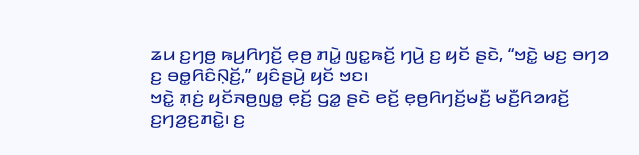ꤘꤣ ꤢ꤬ꤚꤥ꤬ ꤒꤣ꤬ꤖꤚꤢꤩ꤬ ꤕ꤫ꤥ꤬ ꤊꤣꤧ꤭ ꤜꤢ꤭ꤒꤢꤩ꤬ ꤚꤣꤧ꤬ ꤢ꤬ ꤟꤢꤩ ꤔꤢꤧ, “ꤠꤢꤧ꤭ ꤗꤢ꤬ ꤋꤚꤤ ꤢ꤬ ꤋꤥ꤭ꤖꤢꤨꤡ꤫ꤢꤩ꤬,” ꤟꤢꤨꤔꤣꤧ꤬ ꤟꤢꤩ ꤠꤢ꤯
ꤠꤢꤧ꤭ ꤊ꤫ꤢꤦ꤬ ꤟꤢꤩꤏꤥ꤬ꤜꤥ꤭ ꤕ꤫ꤢꤩ꤬ ꤞꤤ꤭ ꤔꤢꤧ ꤕꤢꤩ꤬ ꤕ꤫ꤥ꤬ꤖꤚꤢꤩ꤬ꤗꤢꤪ꤬ ꤗꤢꤪ꤬ꤖꤤꤙꤢꤩ꤬ ꤢ꤬ꤚꤤ꤬ꤢ꤬ꤊꤢꤧ꤭꤯ ꤢ꤬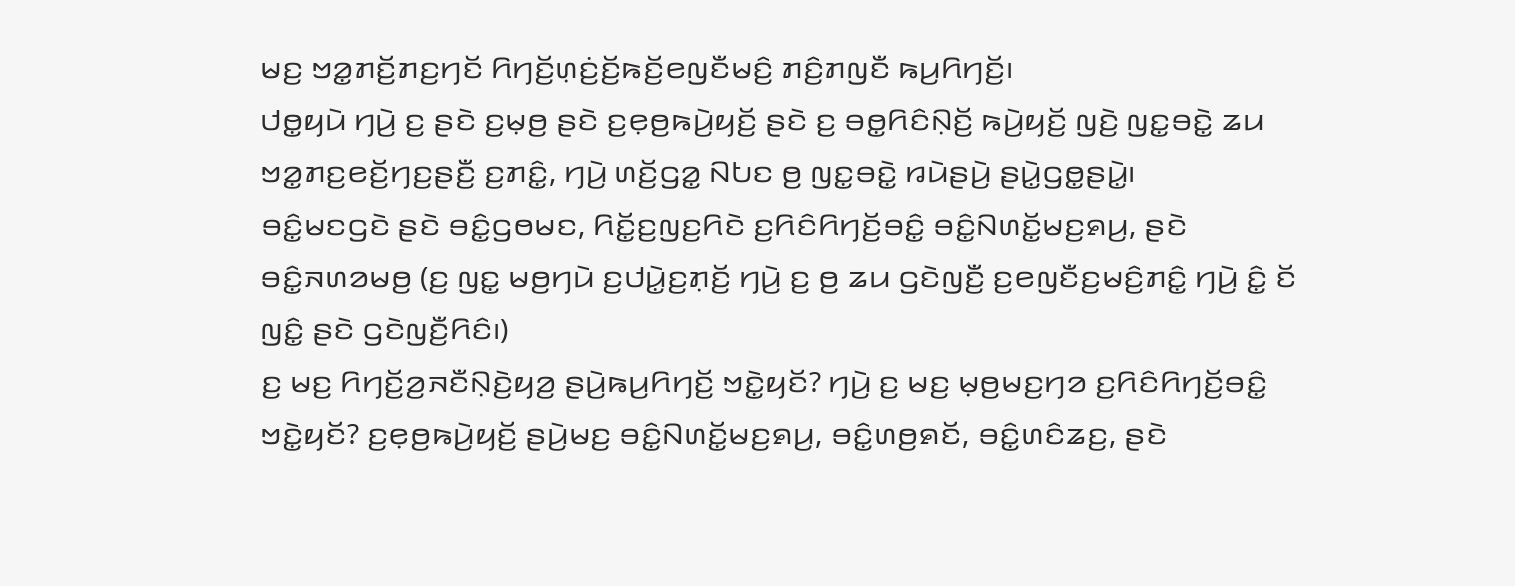ꤗꤢ꤬ ꤠꤤ꤭ꤊꤢꤩ꤬ꤊꤢ꤬ꤚꤢꤩ ꤖꤚꤢꤩ꤬ꤛ꤫ꤢꤦ꤬ꤢꤩ꤬ꤒꤢꤩ꤬ꤕꤜꤢꤪꤗꤢꤨ꤬ ꤊꤢꤨ꤬ꤊꤜꤢꤪ ꤒꤣ꤬ꤖꤚꤢꤩ꤬꤯
ꤓꤥ꤭ꤟꤣꤧ ꤚꤣꤧ꤬ ꤢ꤬ ꤔꤢꤧ ꤢ꤬ꤗ꤫ꤥ꤬ ꤔꤢꤧ ꤢ꤬ꤕ꤫ꤥ꤬ꤒꤣꤧ꤬ꤟꤢꤩ꤬ ꤔꤢꤧ ꤢ꤬ ꤋꤥ꤭ꤖꤢꤨꤡ꤫ꤢꤩ꤬ ꤒꤣꤧ꤬ꤟꤢꤩ꤬ ꤜꤢꤧ꤬ ꤜꤢ꤭ꤋꤢꤧ꤭ ꤘꤣ ꤠꤤ꤭ꤊꤢ꤬ꤕꤢꤩ꤬ꤚꤢ꤬ꤔꤢꤪ꤬ ꤢ꤬ꤊꤢꤨ꤭, ꤚꤣꤧ꤬ ꤛꤢꤩ꤬ꤞꤤ꤭ ꤡꤝꤢ ꤥ꤬ ꤜꤢ꤭ꤋꤢꤧ꤭ ꤙꤣꤧꤔꤣꤧ꤬ ꤔꤣꤧ꤭ꤞꤥ꤭ꤔꤣꤧ꤭꤯
ꤋꤢꤨ꤭ꤗꤢꤞꤢꤧ ꤔꤢꤧ ꤋꤢꤨ꤭ꤞꤥꤗꤢ, ꤖꤢꤩ꤭ꤢ꤬ꤜꤢ꤬ꤖꤢꤧ ꤢ꤬ꤖꤢꤨꤖꤚꤢꤩ꤬ꤋꤢꤨ꤭ ꤋꤢꤨ꤭ꤡꤛꤢꤩ꤭ꤗꤢ꤬ꤎꤣ꤬, ꤔꤢꤧ ꤋꤢꤨ꤭ꤏꤛꤤꤗꤥ꤬ (ꤢ꤬ ꤜꤢ꤭ ꤗꤥ꤬ꤚꤣꤧ ꤢ꤬ꤓꤣꤧ꤭ꤢ꤬ꤊ꤫ꤢꤩ꤬ ꤚꤣꤧ꤬ ꤢ꤬ ꤥ꤬ ꤘꤣ ꤞꤢꤧꤜꤢꤪ꤬ ꤢ꤬ꤕꤜꤢꤪꤢ꤬ꤗꤢꤨ꤬ꤊꤢꤨ꤭ ꤚꤣꤧ꤬ ꤢꤨ꤭ ꤢꤩ ꤜꤢꤨ꤭ ꤔꤢꤧ ꤞꤢꤧꤜꤢꤪ꤬ꤖꤢꤨ꤯)
ꤢ꤬ ꤗꤢ꤬ ꤖꤚꤢꤩ꤬ꤤ꤬ꤏꤢꤪꤡ꤫ꤢꤧ꤬ꤟꤤ꤬ ꤔꤣꤧ꤬ꤒꤣ꤬ꤖꤚꤢꤩ꤬ ꤠꤢꤧ꤭ꤟꤢꤩ? ꤚꤣꤧ꤬ ꤢ꤬ ꤗꤢ꤬ ꤗ꤫ꤥ꤬ꤗꤢ꤬ꤚꤤ ꤢ꤬ꤖꤢꤨꤖꤚꤢꤩ꤬ꤋꤢꤨ꤭ ꤠꤢꤧ꤭ꤟꤢꤩ? ꤢ꤬ꤕ꤫ꤥ꤬ꤒꤣꤧ꤬ꤟꤢꤩ꤬ ꤔꤣꤧ꤬ꤗꤢ꤬ ꤋꤢꤨ꤭ꤡꤛꤢꤩ꤭ꤗꤢ꤬ꤎꤣ꤬, ꤋꤢꤨ꤭ꤛꤥ꤬ꤎꤢꤩ, ꤋꤢꤨ꤭ꤛꤢꤨꤘꤢ꤬, ꤔꤢꤧ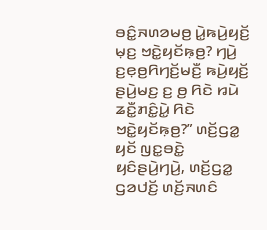ꤋꤢꤨ꤭ꤏꤛꤤꤗꤥ꤬ ꤣꤧ꤭ꤒꤣꤧ꤬ꤟꤢꤩ꤬ ꤗ꤫ꤢ꤬ ꤠꤢꤧ꤭ꤟꤢꤩꤒ꤫ꤥ꤬? ꤚꤣꤧ꤬ ꤢ꤬ꤕ꤫ꤥ꤬ꤖꤚꤢꤩ꤬ꤗꤢꤪ꤬ ꤒꤣꤧ꤬ꤟꤢꤩ꤬ ꤔꤣꤧ꤬ꤗꤢ꤬ ꤢ꤬ ꤥ꤬ ꤖꤢꤧ ꤙꤣꤧ ꤘꤢꤪ꤭ꤊꤢꤨ꤭ꤣꤧ꤭ ꤖꤢꤧ ꤠꤢꤧ꤭ꤟꤢꤩꤒ꤫ꤥ꤬?” ꤛꤢꤩ꤬ꤞꤤ꤭ ꤟꤢꤩ ꤜꤢ꤭ꤋꤢꤧ꤭ ꤟꤢꤨꤔꤣꤧ꤬ꤚꤣꤧ꤬, ꤛꤢꤩ꤬ꤞꤤ꤭ ꤞꤤꤓꤢꤩ꤬ ꤛꤢꤩ꤬ꤏꤛꤢꤨ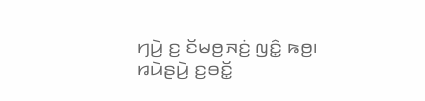ꤚꤣꤧ꤬ ꤢ꤬ ꤢꤩꤗꤥ꤬ꤏꤢꤦ꤬ ꤜꤢꤨ꤭ ꤒꤥ꤬꤯
ꤙꤣꤧꤔꤣꤧ꤬ ꤢ꤬ꤋꤢꤩ꤭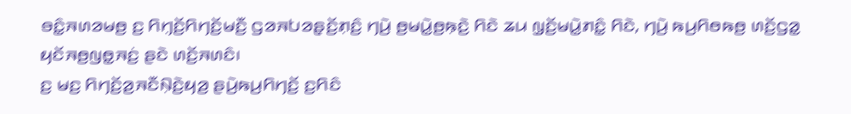ꤋꤢꤨ꤭ꤏꤛꤤꤗꤥ꤬ ꤢ꤬ ꤖꤚ꤫ꤢꤩ꤬ꤖꤚꤢꤩ꤬ꤗꤢꤪ꤬ ꤞꤤꤏꤝꤤꤔ꤫ꤢꤩ꤬ꤊ꤫ꤢꤨ꤬ ꤚꤣꤧ꤬ ꤥ꤬ꤗꤣꤧ꤭ꤥ꤬ꤒ꤫ꤢꤧ꤬ ꤖꤢꤧ ꤘꤣ ꤜ꤫ꤢꤩ꤬ꤗꤣꤧ꤭ꤊꤢꤨ꤭ ꤖꤢꤧ, ꤚꤣꤧ꤬ ꤒꤣ꤬ꤖꤥꤒꤥ꤬ ꤛꤢꤩ꤬ꤞꤤ꤭ ꤟꤢꤩꤏꤥ꤬ꤜꤥ꤭ꤏꤢꤦ꤬ ꤔꤢꤧ ꤛꤢꤩ꤬ꤏꤛꤢꤨ꤯
ꤢ꤬ ꤗꤢ꤬ ꤖꤚꤢꤩ꤬ꤤ꤬ꤏꤢꤪꤡ꤫ꤢꤧ꤬ꤟꤤ꤬ ꤔꤣꤧ꤬ꤒꤣ꤬ꤖꤚꤢꤩ꤬ ꤢ꤬ꤖꤢꤨ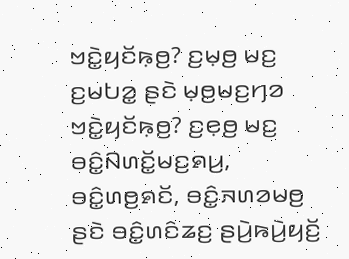ꤠꤢꤧ꤭ꤟꤢꤩꤒ꤫ꤥ꤬? ꤢ꤬ꤗ꤫ꤥ꤬ ꤗꤢ꤬ ꤢ꤬ꤗꤝꤤ꤭ ꤔꤢꤧ ꤗ꤫ꤥ꤬ꤗꤢ꤬ꤚꤤ ꤠꤢꤧ꤭ꤟꤢꤩꤒ꤫ꤥ꤬? ꤢ꤬ꤕ꤫ꤥ꤬ ꤗꤢ꤬ ꤋꤢꤨ꤭ꤡꤛꤢꤩ꤭ꤗꤢ꤬ꤎꤣ꤬, ꤋꤢꤨ꤭ꤛꤥ꤬ꤎꤢꤩ, ꤋꤢꤨ꤭ꤏꤛꤤꤗꤥ꤬ ꤔꤢꤧ ꤋꤢꤨ꤭ꤛꤢꤨꤘꤢ꤬ ꤔꤣꤧ꤬ꤒꤣꤧ꤬ꤟꤢꤩ꤬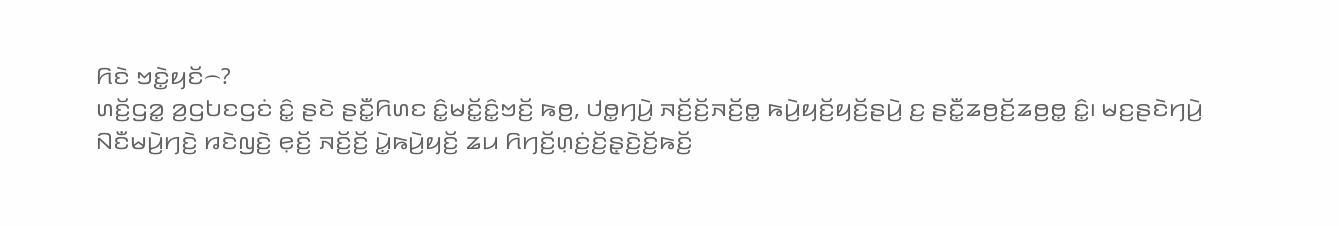ꤖꤢꤧ ꤠꤢꤧ꤭ꤟꤢꤩ꤮?
ꤛꤢꤩ꤬ꤞꤤ꤭ ꤤ꤬ꤞꤝꤢꤞꤢꤦ ꤢꤨ꤭ ꤔꤢꤧ ꤔꤢꤪ꤭ꤖꤛꤢ ꤢꤨ꤭ꤗꤢꤩ꤭ꤢꤨ꤭ꤠꤢꤩ꤬ ꤒꤥ꤬, ꤓꤥ꤭ꤚꤣꤧ꤬ ꤏꤢꤩ꤬ꤢꤩ꤬ꤏꤢꤩ꤬ꤥ꤭ ꤒꤣꤧ꤬ꤟꤢꤩ꤬ꤟꤢꤩ꤬ꤔꤣꤧ꤬ ꤢ꤬ ꤔꤢꤪ꤭ꤘꤥ꤬ꤢꤩ꤬ꤘꤥ꤬ꤥ꤭ ꤢꤨ꤭꤯ ꤗꤢ꤬ꤔꤢꤧꤚꤣꤧ꤬ ꤡꤢꤪꤗꤣꤧ꤬ꤚꤢꤧ꤬ ꤙꤢꤧꤜꤢꤧ꤬ ꤕ꤫ꤢꤩ꤬ ꤏꤢꤩ꤬ꤢꤩ꤬ ꤣꤧ꤭ꤒꤣꤧ꤬ꤟꤢꤩ꤬ ꤘꤣ ꤖꤚꤢꤩ꤬ꤛ꤫ꤢꤦ꤬ꤢꤩ꤬ꤔ꤫ꤢꤧ꤬ꤢꤩ꤬ꤒꤢꤩ꤬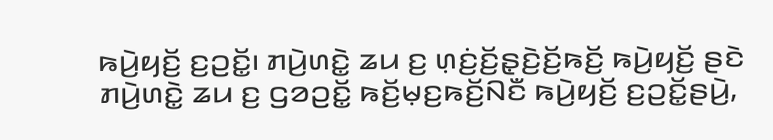ꤒꤣꤧ꤬ꤟꤢꤩ꤬ ꤢ꤬ꤑꤢꤩ꤭꤯ ꤊꤣꤧ꤬ꤛꤢꤧ꤭ ꤘꤣ ꤢ꤬ ꤛ꤫ꤢꤦ꤬ꤢꤩ꤬ꤔ꤫ꤢꤧ꤬ꤢꤩ꤬ꤒꤢꤩ꤬ ꤒꤣꤧ꤬ꤟꤢꤩ꤬ ꤔꤢꤧ ꤊꤣꤧ꤬ꤛꤢꤧ꤭ ꤘꤣ ꤢ꤬ ꤞꤤꤑꤢꤩ꤭ ꤒꤢꤩ꤬ꤗ꤫ꤢ꤬ꤒꤢꤩ꤬ꤡꤢꤪ ꤒꤣꤧ꤬ꤟꤢꤩ꤬ ꤢ꤬ꤑꤢꤩ꤭ꤔꤣꤧ꤬,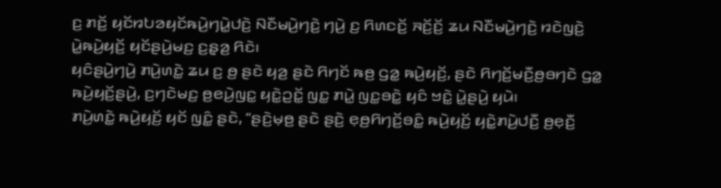ꤢ꤬ ꤊꤢꤩ꤬ ꤟꤢꤩꤙꤝꤤꤟꤢꤩꤒꤣꤧ꤬ꤚꤣꤧ꤭ꤓꤢꤧ꤬ ꤡꤢꤪꤗꤣꤧ꤬ꤚꤢꤧ꤬ ꤚꤣꤧ꤬ ꤢ꤬ ꤖꤛꤢꤢꤩ꤬ ꤏꤢꤩ꤬ꤢꤩ꤬ ꤘꤣ ꤡꤢꤪꤗꤣꤧ꤬ꤚꤢꤧ꤬ ꤙꤢꤧꤜꤢꤧ꤬ ꤣꤧ꤭ꤒꤣꤧ꤬ꤟꤢꤩ꤬ ꤟꤢꤩꤔꤣꤧ꤬ꤗꤢ꤬ ꤢ꤬ꤔ꤫ꤤ꤬ ꤖꤢꤧ꤯
ꤟꤢꤨꤔꤣꤧ꤬ꤚꤣꤧ꤬ ꤊꤣꤧ꤬ꤛꤢꤧ꤭ ꤘꤣ ꤢ꤬ ꤥ꤬ ꤔꤢꤧ ꤟꤤ꤬ ꤔꤢꤧ ꤖꤚꤢꤩ ꤒꤥ꤬ ꤞꤤ꤭ ꤒꤣꤧ꤬ꤟꤢꤩ꤬, ꤔꤢꤧ ꤖꤚꤢꤩ꤬ꤗꤢꤪ꤬ꤥ꤬ꤋꤚꤢꤧ ꤞꤤ꤭ ꤒꤣꤧ꤬ꤟꤢꤩ꤬ꤔꤣꤧ꤬, ꤢ꤬ꤚꤢꤧꤗꤢ꤬ ꤥ꤬ꤕꤣꤧ꤬ꤜꤢ꤭ ꤟꤢꤧ꤭ꤑꤢꤩ꤭ ꤜꤢ꤭ ꤊꤣꤧ꤭ ꤜꤢ꤭ꤋꤢꤧ꤭ ꤟꤢꤨ ꤠꤢꤧ꤭ ꤣꤧ꤭ꤔꤣꤧ꤬ ꤟꤣꤧ꤯
ꤊꤣꤧ꤬ꤛꤢꤧ꤭ ꤒꤣꤧ꤬ꤟꤢꤩ꤬ ꤟꤢꤩ ꤜꤢꤨ꤭ ꤔꤢꤧ, “ꤔꤢꤧ꤬ꤗ꤫ꤥ꤬ ꤔꤢꤧ ꤔꤢꤧ꤬ ꤕ꤫ꤥ꤬ꤖꤚꤢꤩ꤬ꤋꤢꤨ꤭ ꤒꤣꤧ꤬ꤟꤢꤩ꤬ ꤟꤢꤧ꤭ꤊꤣꤧ꤬ꤓꤢꤪ꤬ ꤥ꤬ꤕ꤫ꤢꤪ꤬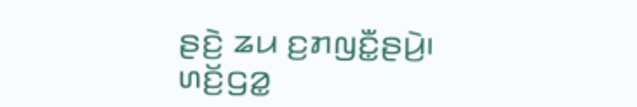ꤔꤢꤧ꤬ ꤘꤣ ꤢ꤬ꤊꤜꤢꤪ꤭ꤔꤣꤧ꤬꤯ ꤛꤢꤩ꤬ꤞꤤ꤭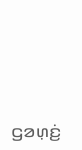ꤞꤤꤛ꤫ꤢꤦ꤬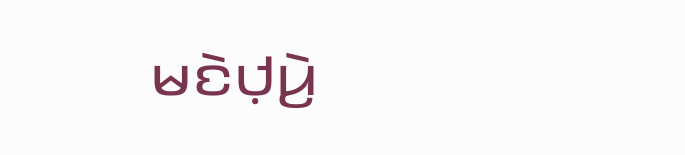ꤗꤢꤧꤓ꤫ꤣꤧ꤬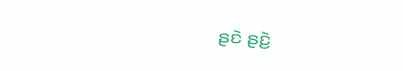ꤔꤢꤧ ꤔꤢꤧ꤬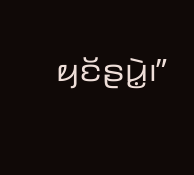ꤟꤢꤩꤔꤣꤧ꤭꤯”